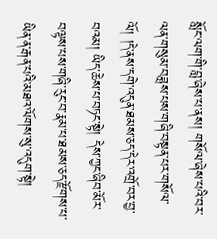སློང་ལག་གི་བླ་ཞེས་པ་ནས། གསོལ་ཞེས་པའི་བར་ལན་གསུམ་བཟླས་པས་གཞི་བསྟན་པར་གསོལ་ལོ། །དེ་ནས་དགེ་འདུན་ཐམས་ཅད་དེར་འགྲོ་བར་བྱ་བའམ། ཡིད་ཆེས་པ་བཏང་སྟེ། དེས་ཀྱང་ཞིབ་མོར་བལྟས་པས་གཞི་རུང་བ་རྣམ་པ་ཐམས་ཅད་རྫོགས་པ་ཡིན་ན་རྒན་པའི་མཐའ་ལོགས་སུ་འདུག་སྟེ།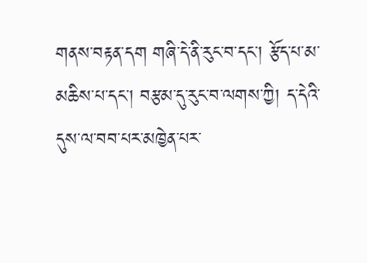གནས་བརྟན་དག གཞི་དེ་ནི་རུང་བ་དང་། རྩོད་པ་མ་མཆིས་པ་དང་། བརྩམ་དུ་རུང་བ་ལགས་ཀྱི། ད་དེའི་དུས་ལ་བབ་པར་མཁྱེན་པར་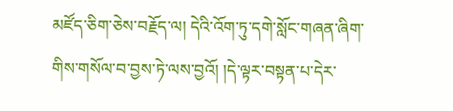མཛོད་ཅིག་ཅེས་བརྗོད་ལ། དེའི་འོག་ཏུ་དགེ་སློང་གཞན་ཞིག་གིས་གསོལ་བ་བྱས་ཏེ་ལས་བྱའོ། །དེ་ལྟར་བསྟན་པ་དེར་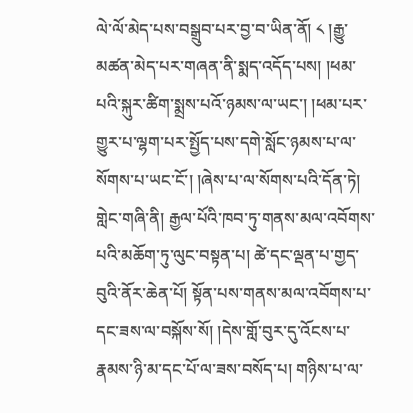ལེ་ལོ་མེད་པས་བསྒྲུབ་པར་བྱ་བ་ཡིན་ནོ། ༨ །རྒྱུ་མཚན་མེད་པར་གཞན་ནི་སྨད་འདོད་པས། །ཕམ་པའི་སྐུར་ཚིག་སྨྲས་པའོ་ཉམས་ལ་ཡང་། །ཕམ་པར་གྱུར་པ་ལྷག་པར་སྤྱོད་པས་དགེ་སློང་ཉམས་པ་ལ་སོགས་པ་ཡང་ངོ་། །ཞེས་པ་ལ་སོགས་པའི་དོན་ཏེ། གླེང་གཞི་ནི། རྒྱལ་པོའི་ཁབ་ཏུ་གནས་མལ་འབོགས་པའི་མཆོག་ཏུ་ལུང་བསྟན་པ། ཚེ་དང་ལྡན་པ་གྱད་བུའི་ནོར་ཆེན་པོ། སྟོན་པས་གནས་མལ་འབོགས་པ་དང་ཟས་ལ་བསྐོས་སོ། །དེས་གློ་བུར་དུ་འོངས་པ་རྣམས་ཉི་མ་དང་པོ་ལ་ཟས་བསོད་པ། གཉིས་པ་ལ་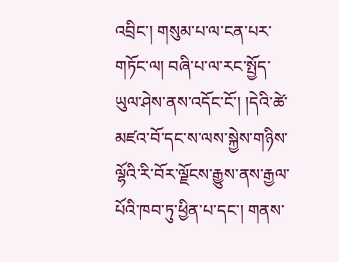འབྲིང་། གསུམ་པ་ལ་ངན་པར་གཏོང་ལ། བཞི་པ་ལ་རང་སྤྱོད་ཡུལ་ཤེས་ནས་འདོང་ངོ་། །དེའི་ཚེ་མཛའ་བོ་དང་ས་ལས་སྐྱེས་གཉིས་ལྷོའི་རི་བོར་ལྗོངས་རྒྱུས་ནས་རྒྱལ་པོའི་ཁབ་ཏུ་ཕྱིན་པ་དང་། གནས་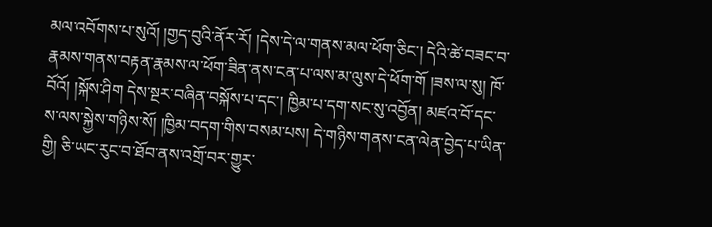མལ་འབོགས་པ་སུའོ། །གྱད་བུའི་ནོར་རོ། །དེས་དེ་ལ་གནས་མལ་ཕོག་ཅིང་། དེའི་ཚེ་བཟང་བ་རྣམས་གནས་བརྟན་རྣམས་ལ་ཕོག་ཟིན་ནས་ངན་པ་ལས་མ་ལུས་དེ་ཕོག་གོ །ཟས་ལ་སུ། ཁོ་བོའོ། །སྐོས་ཤིག དེས་སྔར་བཞིན་བསྐོས་པ་དང་། ཁྱིམ་པ་དག་སང་སུ་འབྱོན། མཛའ་བོ་དང་ས་ལས་སྐྱེས་གཉིས་སོ། །ཁྱིམ་བདག་གིས་བསམ་པས། དེ་གཉིས་གནས་ངན་ལེན་བྱེད་པ་ཡིན་གྱི། ཅི་ཡང་རུང་བ་ཐོབ་ནས་འགྲོ་བར་གྱུར་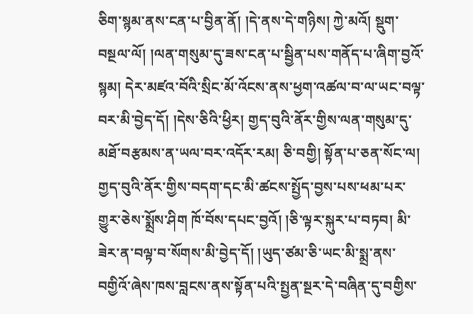ཅིག་སྙམ་ནས་ངན་པ་བྱིན་ནོ། །དེ་ནས་དེ་གཉིས། ཀྱེ་མའོ། སྡུག་བསྔལ་ལོ། །ལན་གསུམ་དུ་ཟས་ངན་པ་སྦྱིན་པས་གནོད་པ་ཞིག་བྱའོ་སྙམ། དེར་མཛའ་བོའི་སྲིང་མོ་འོངས་ནས་ཕྱག་འཚལ་བ་ལ་ཡང་བལྟ་བར་མི་བྱེད་དོ། །དེས་ཅིའི་ཕྱིར། གྱད་བུའི་ནོར་གྱིས་ལན་གསུམ་དུ་མཐོ་བརྩམས་ན་ཡལ་བར་འདོར་རམ། ཅི་བགྱི། སྟོན་པ་ཅན་སོང་ལ། གྱད་བུའི་ནོར་གྱིས་བདག་དང་མི་ཚངས་སྤྱོད་བྱས་པས་ཕམ་པར་གྱུར་ཅེས་སྨྲོས་ཤིག ཁོ་བོས་དཔང་བྱའོ། །ཅི་ལྟར་སྐུར་པ་བཏབ། མི་ཟེར་ན་བལྟ་བ་སོགས་མི་བྱེད་དོ། །ཡུད་ཙམ་ཅི་ཡང་མི་སྨྲ་ནས་བགྱིའོ་ཞེས་ཁས་བླངས་ནས་སྟོན་པའི་སྤྱན་སྔར་དེ་བཞིན་དུ་བགྱིས་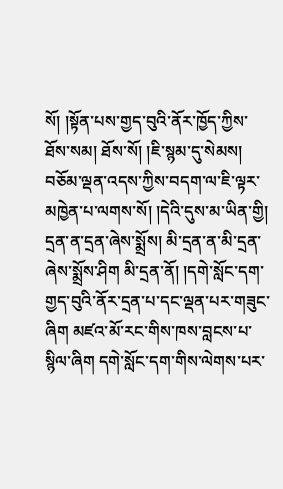སོ། །སྟོན་པས་གྱད་བུའི་ནོར་ཁྱོད་ཀྱིས་ཐོས་སམ། ཐོས་སོ། །ཇི་སྙམ་དུ་སེམས། བཅོམ་ལྡན་འདས་ཀྱིས་བདག་ལ་ཇི་ལྟར་མཁྱེན་པ་ལགས་སོ། །དེའི་དུས་མ་ཡིན་གྱི། དྲན་ན་དྲན་ཞེས་སྨྲོས། མི་དྲན་ན་མི་དྲན་ཞེས་སྨྲོས་ཤིག མི་དྲན་ནོ། །དགེ་སློང་དག་གྱད་བུའི་ནོར་དྲན་པ་དང་ལྡན་པར་གཟུང་ཞིག མཛའ་མོ་རང་གིས་ཁས་བླངས་པ་སྙིལ་ཞིག དགེ་སློང་དག་གིས་ལེགས་པར་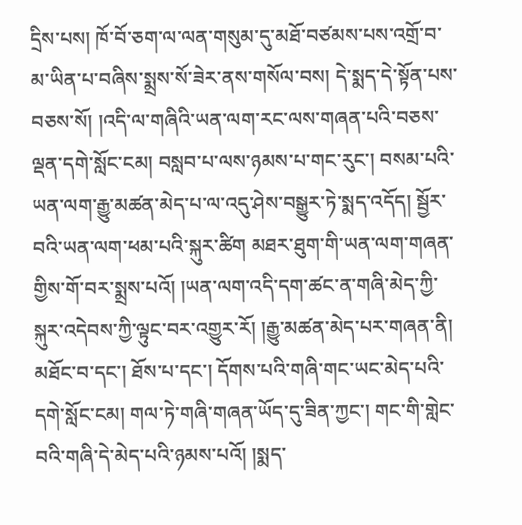དྲིས་པས། ཁོ་བོ་ཅག་ལ་ལན་གསུམ་དུ་མཐོ་བཙམས་པས་འགྲོ་བ་མ་ཡིན་པ་བཞིས་སྨྲས་སོ་ཟེར་ནས་གསོལ་བས། དེ་སྨད་དེ་སྟོན་པས་བཅས་སོ། །འདི་ལ་གཞིའི་ཡན་ལག་རང་ལས་གཞན་པའི་བཅས་ལྡན་དགེ་སློང་ངམ། བསླབ་པ་ལས་ཉམས་པ་གང་རུང་། བསམ་པའི་ཡན་ལག་རྒྱུ་མཚན་མེད་པ་ལ་འདུ་ཤེས་བསྒྱུར་ཏེ་སྨད་འདོད། སྦྱོར་བའི་ཡན་ལག་ཕམ་པའི་སྐུར་ཚིག མཐར་ཐུག་གི་ཡན་ལག་གཞན་གྱིས་གོ་བར་སྨྲས་པའོ། །ཡན་ལག་འདི་དག་ཚང་ན་གཞི་མེད་ཀྱི་སྐུར་འདེབས་ཀྱི་ལྟུང་བར་འགྱུར་རོ། །རྒྱུ་མཚན་མེད་པར་གཞན་ནི། མཐོང་བ་དང་། ཐོས་པ་དང་། དོགས་པའི་གཞི་གང་ཡང་མེད་པའི་དགེ་སློང་ངམ། གལ་ཏེ་གཞི་གཞན་ཡོད་དུ་ཟིན་ཀྱང་། གང་གི་གླེང་བའི་གཞི་དེ་མེད་པའི་ཉམས་པའོ། །སྨད་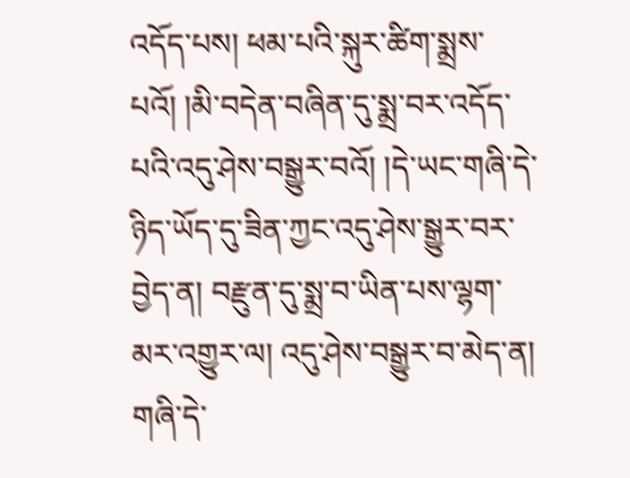འདོད་པས། ཕམ་པའི་སྐུར་ཚིག་སྨྲས་པའོ། །མི་བདེན་བཞིན་དུ་སྨྲ་བར་འདོད་པའི་འདུ་ཤེས་བསྒྱུར་བའོ། །དེ་ཡང་གཞི་དེ་ཉིད་ཡོད་དུ་ཟིན་ཀྱང་འདུ་ཤེས་སྒྱུར་བར་བྱེད་ན། བརྫུན་དུ་སྨྲ་བ་ཡིན་པས་ལྷག་མར་འགྱུར་ལ། འདུ་ཤེས་བསྒྱུར་བ་མེད་ན། གཞི་དེ་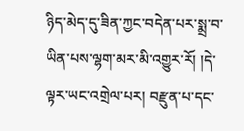ཉིད་མེད་དུ་ཟིན་ཀྱང་བདེན་པར་སྨྲ་བ་ཡིན་པས་ལྷག་མར་མི་འགྱུར་རོ། །དེ་ལྟར་ཡང་འགྲེལ་པར། བརྫུན་པ་དང་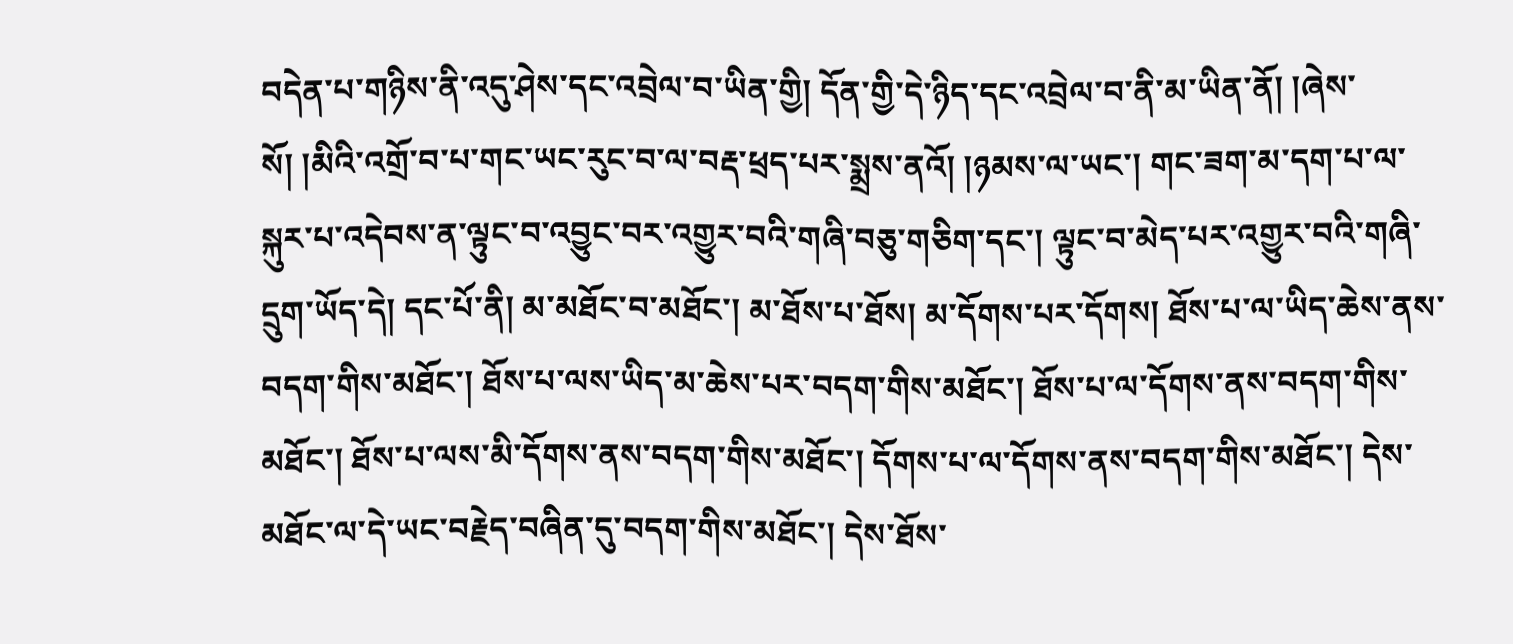བདེན་པ་གཉིས་ནི་འདུ་ཤེས་དང་འབྲེལ་བ་ཡིན་གྱི། དོན་གྱི་དེ་ཉིད་དང་འབྲེལ་བ་ནི་མ་ཡིན་ནོ། །ཞེས་སོ། །མིའི་འགྲོ་བ་པ་གང་ཡང་རུང་བ་ལ་བརྡ་ཕྲད་པར་སྨྲས་ནའོ། །ཉམས་ལ་ཡང་། གང་ཟག་མ་དག་པ་ལ་སྐུར་པ་འདེབས་ན་ལྟུང་བ་འབྱུང་བར་འགྱུར་བའི་གཞི་བཅུ་གཅིག་དང་། ལྟུང་བ་མེད་པར་འགྱུར་བའི་གཞི་དྲུག་ཡོད་དེ། དང་པོ་ནི། མ་མཐོང་བ་མཐོང་། མ་ཐོས་པ་ཐོས། མ་དོགས་པར་དོགས། ཐོས་པ་ལ་ཡིད་ཆེས་ནས་བདག་གིས་མཐོང་། ཐོས་པ་ལས་ཡིད་མ་ཆེས་པར་བདག་གིས་མཐོང་། ཐོས་པ་ལ་དོགས་ནས་བདག་གིས་མཐོང་། ཐོས་པ་ལས་མི་དོགས་ནས་བདག་གིས་མཐོང་། དོགས་པ་ལ་དོགས་ནས་བདག་གིས་མཐོང་། དེས་མཐོང་ལ་དེ་ཡང་བརྗེད་བཞིན་དུ་བདག་གིས་མཐོང་། དེས་ཐོས་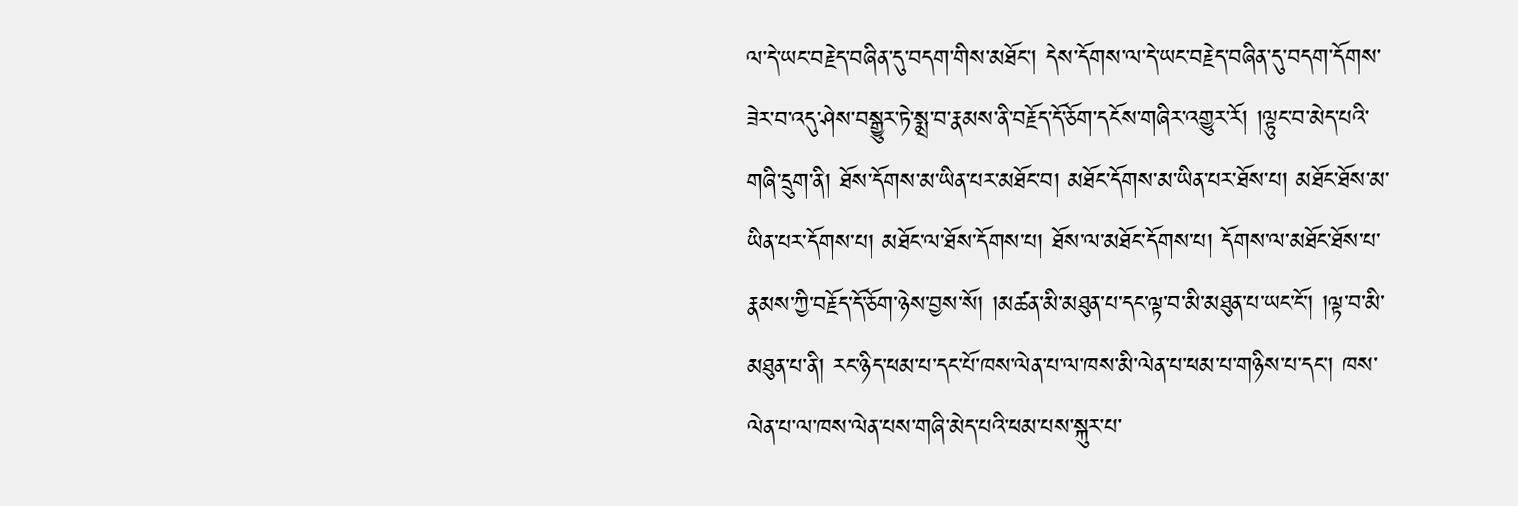ལ་དེ་ཡང་བརྗེད་བཞིན་དུ་བདག་གིས་མཐོང་། དེས་དོགས་ལ་དེ་ཡང་བརྗེད་བཞིན་དུ་བདག་དོགས་ཟེར་བ་འདུ་ཤེས་བསྒྱུར་ཏེ་སྨྲ་བ་རྣམས་ནི་བརྗོད་དོ་ཅོག་དངོས་གཞིར་འགྱུར་རོ། །ལྟུང་བ་མེད་པའི་གཞི་དྲུག་ནི། ཐོས་དོགས་མ་ཡིན་པར་མཐོང་བ། མཐོང་དོགས་མ་ཡིན་པར་ཐོས་པ། མཐོང་ཐོས་མ་ཡིན་པར་དོགས་པ། མཐོང་ལ་ཐོས་དོགས་པ། ཐོས་ལ་མཐོང་དོགས་པ། དོགས་ལ་མཐོང་ཐོས་པ་རྣམས་ཀྱི་བརྗོད་དོ་ཅོག་ཉེས་བྱས་སོ། །མཚན་མི་མཐུན་པ་དང་ལྟ་བ་མི་མཐུན་པ་ཡང་ངོ་། །ལྟ་བ་མི་མཐུན་པ་ནི། རང་ཉིད་ཕམ་པ་དང་པོ་ཁས་ལེན་པ་ལ་ཁས་མི་ལེན་པ་ཕམ་པ་གཉིས་པ་དང་། ཁས་ལེན་པ་ལ་ཁས་ལེན་པས་གཞི་མེད་པའི་ཕམ་པས་སྐུར་པ་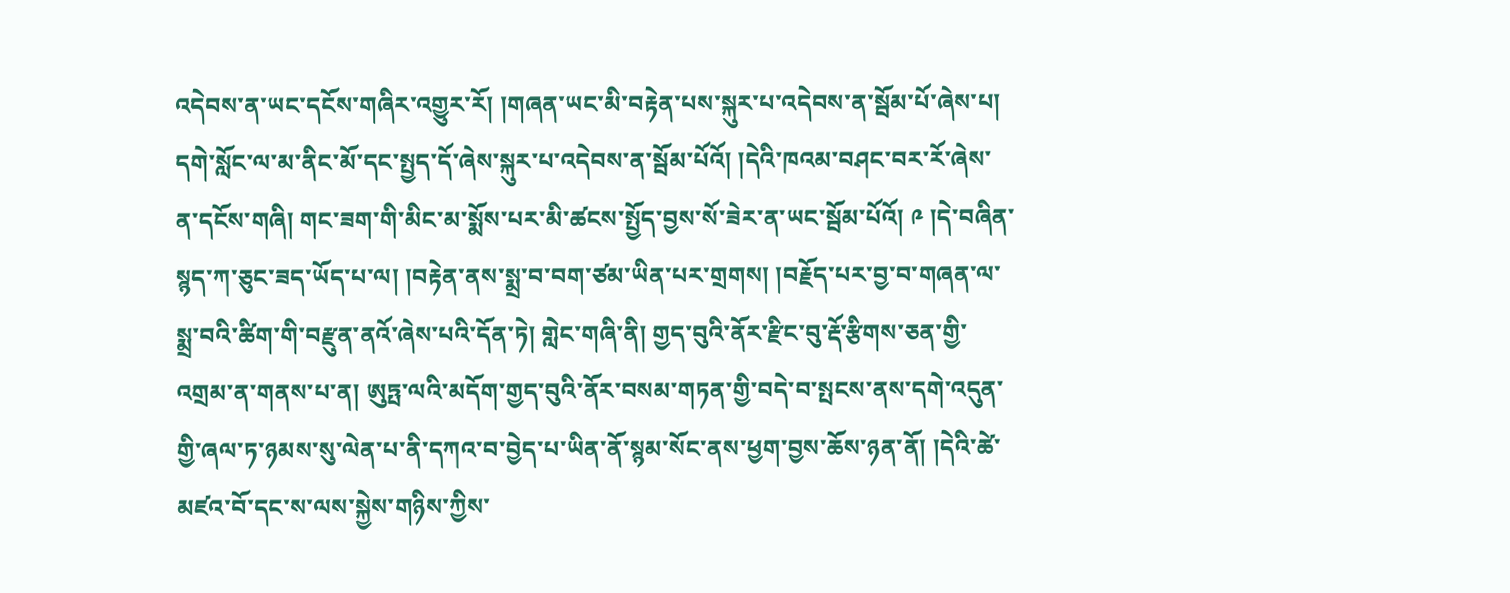འདེབས་ན་ཡང་དངོས་གཞིར་འགྱུར་རོ། །གཞན་ཡང་མི་བརྟེན་པས་སྐུར་པ་འདེབས་ན་སྦོམ་པོ་ཞེས་པ། དགེ་སློང་ལ་མ་ནིང་མོ་དང་སྤྱད་དོ་ཞེས་སྐུར་པ་འདེབས་ན་སྦོམ་པོའོ། །དེའི་ཁའམ་བཤང་བར་རོ་ཞེས་ན་དངོས་གཞི། གང་ཟག་གི་མིང་མ་སྨོས་པར་མི་ཚངས་སྤྱོད་བྱས་སོ་ཟེར་ན་ཡང་སྦོམ་པོའོ། ༩ །དེ་བཞིན་སྙད་ཀ་ཅུང་ཟད་ཡོད་པ་ལ། །བརྟེན་ནས་སྨྲ་བ་བག་ཙམ་ཡིན་པར་གྲགས། །བརྗོད་པར་བྱ་བ་གཞན་ལ་སྨྲ་བའི་ཚིག་གི་བརྫུན་ནའོ་ཞེས་པའི་དོན་ཏེ། གླེང་གཞི་ནི། གྱད་བུའི་ནོར་རྫིང་བུ་རྡོ་རྩིགས་ཅན་གྱི་འགྲམ་ན་གནས་པ་ན། ཨུཏྤ་ལའི་མདོག་གྱད་བུའི་ནོར་བསམ་གཏན་གྱི་བདེ་བ་སྤངས་ནས་དགེ་འདུན་གྱི་ཞལ་ཏ་ཉམས་སུ་ལེན་པ་ནི་དཀའ་བ་བྱེད་པ་ཡིན་ནོ་སྙམ་སོང་ནས་ཕྱག་བྱས་ཆོས་ཉན་ནོ། །དེའི་ཚེ་མཛའ་བོ་དང་ས་ལས་སྐྱེས་གཉིས་ཀྱིས་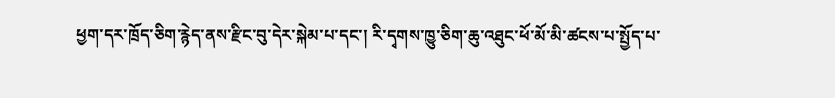ཕྱག་དར་ཁྲོད་ཅིག་རྙེད་ནས་རྫིང་བུ་དེར་སྐེམ་པ་དང་། རི་དྭགས་ཁྱུ་ཅིག་ཆུ་འཐུང་ཕོ་མོ་མི་ཚངས་པ་སྤྱོད་པ་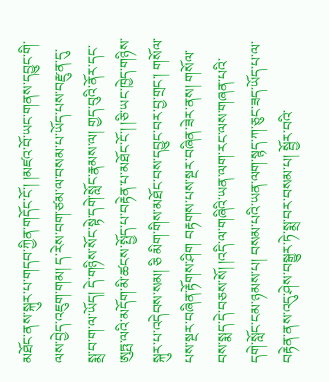མཐོང་ནས་སྐུར་པ་གདབ་ཀྱིན་གདོང་ངོ་། །མཛའ་བོ་ཡང་གནས་དབྱུང་གི་ལས་བྱེད་འཇུག་གམ། ད་རེས་བག་ཙམ་ལ་བསམ་པ་ཡོད་པས་བརྫུན་དུ་སྨྲ་བ་ག་ལ་ཡོད། དེ་གཉིས་སོང་སྟེ་དགེ་སློང་རྣམས་ལ། གྱད་བུའི་ནོར་དང་ཨུཏྤ་ལའི་མདོག་མི་ཚངས་སྤྱོད་པ་བརྟེན་པ་མཐོང་ངོ་། །ཅི་ཡང་ཁྱེད་གཉིས་སྐུར་པ་འདེབས་སམ། ཅི མིག་གིས་མཐོང་བས་དབྱུང་བར་བྱ་གྲང་། གསོལ་པས་སྔར་བཞིན་རྟོགས་ཤིག བརྟགས་པས་སྔར་བཞིན་ཟེར་ནས། གསོལ་བས་སྨད་དེ་བཅས་སོ། །འདི་ལ་གཞིའི་ཡན་ལག་རང་ལས་གཞན་པའི་དགེ་སློང་ངམ་ཉམས་པ། བསམ་པའི་ཡན་ལག་སྙད་ཀ་ཅུང་ཟད་ཡོད་པ་ལ་བརྟེན་ནས་འདུ་ཤེས་བསྒྱུར་ཏེ་སྨྲ་བར་བསམ་པ། སྦྱོར་བའི་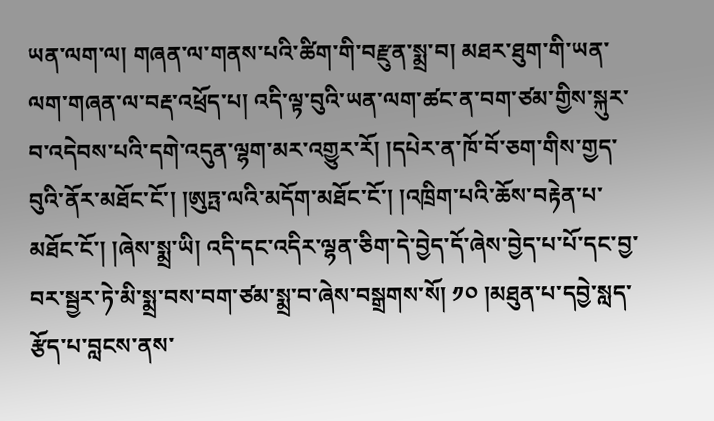ཡན་ལག་ལ། གཞན་ལ་གནས་པའི་ཚིག་གི་བརྫུན་སྨྲ་བ། མཐར་ཐུག་གི་ཡན་ལག་གཞན་ལ་བརྡ་འཕྲོད་པ། འདི་ལྟ་བུའི་ཡན་ལག་ཚང་ན་བག་ཙམ་གྱིས་སྐུར་བ་འདེབས་པའི་དགེ་འདུན་ལྷག་མར་འགྱུར་རོ། །དཔེར་ན་ཁོ་བོ་ཅག་གིས་གྱད་བུའི་ནོར་མཐོང་ངོ་། །ཨུཏྤ་ལའི་མདོག་མཐོང་ངོ་། །འཁྲིག་པའི་ཆོས་བརྟེན་པ་མཐོང་ངོ་། །ཞེས་སྨྲ་ཡི། འདི་དང་འདིར་ལྷན་ཅིག་དེ་བྱེད་དོ་ཞེས་བྱེད་པ་པོ་དང་བྱ་བར་སྦྱར་ཏེ་མི་སྨྲ་བས་བག་ཙམ་སྨྲ་བ་ཞེས་བསྒྲགས་སོ། ༡༠ །མཐུན་པ་དབྱེ་སླད་རྩོད་པ་བླངས་ནས་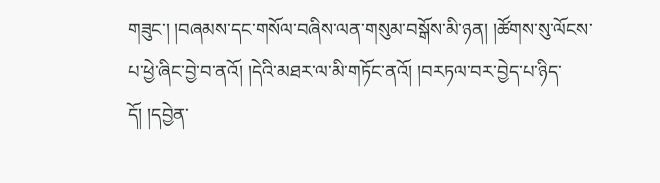གཟུང་། །བཞམས་དང་གསོལ་བཞིས་ལན་གསུམ་བསྒོས་མི་ཉན། །ཚོགས་སུ་ལོངས་པ་ཕྱེ་ཞིང་བྱེ་བ་ནའོ། །དེའི་མཐར་ལ་མི་གཏོང་ནའོ། །བརཏལ་བར་བྱེད་པ་ཉིད་དོ། །དབྱེན་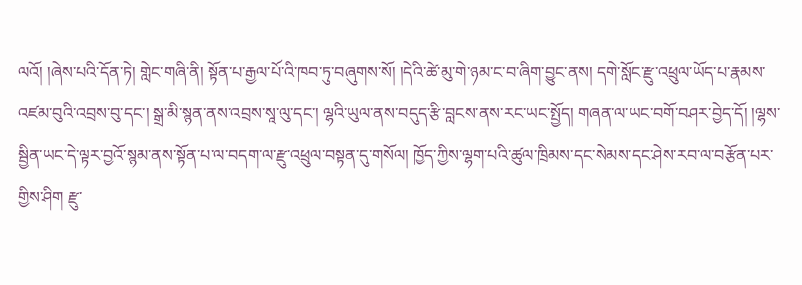ལའོ། །ཞེས་པའི་དོན་ཏེ། གླེང་གཞི་ནི། སྟོན་པ་རྒྱལ་པོ་འི་ཁབ་ཏུ་བཞུགས་སོ། །དེའི་ཚེ་མུ་གེ་ཉམ་ང་བ་ཞིག་བྱུང་ནས། དགེ་སློང་རྫུ་འཕྲུལ་ཡོད་པ་རྣམས་འཛམ་བུའི་འབྲས་བུ་དང་། སྒྲ་མི་སྙན་ནས་འབྲས་སཱ་ལུ་དང་། ལྷའི་ཡུལ་ནས་བདུད་རྩི་བླངས་ནས་རང་ཡང་སྤྱོད། གཞན་ལ་ཡང་བགོ་བཤར་བྱེད་དོ། །ལྷས་སྦྱིན་ཡང་དེ་ལྟར་བྱའོ་སྙམ་ནས་སྟོན་པ་ལ་བདག་ལ་རྫུ་འཕྲུལ་བསྟན་དུ་གསོལ། ཁྱོད་ཀྱིས་ལྷག་པའི་ཚུལ་ཁྲིམས་དང་སེམས་དང་ཤེས་རབ་ལ་བརྩོན་པར་གྱིས་ཤིག རྫུ་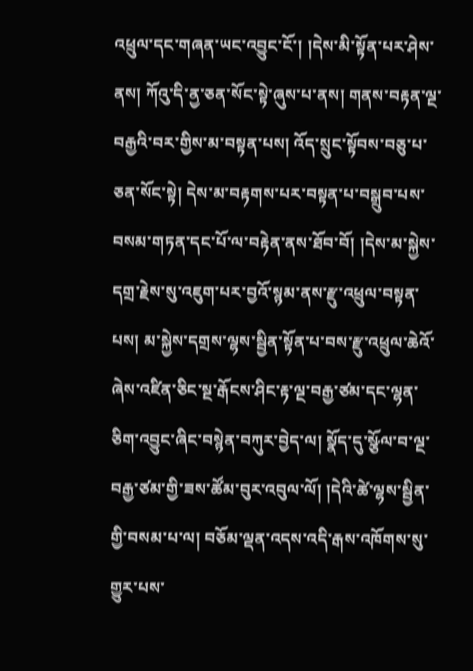འཕྲུལ་དང་གཞན་ཡང་འབྱུང་ངོ་། །དེས་མི་སྟོན་པར་ཤེས་ནས། ཀོའུ་དི་ནྱ་ཅན་སོང་སྟེ་ཞུས་པ་ནས། གནས་བརྟན་ལྔ་བརྒྱའི་བར་གྱིས་མ་བསྟན་པས། འོད་སྲུང་སྟོབས་བཅུ་པ་ཅན་སོང་སྟེ། དེས་མ་བརྟགས་པར་བསྟན་པ་བསྒྲུབ་པས་བསམ་གཏན་དང་པོ་ལ་བརྟེན་ནས་ཐོབ་བོ། །དེས་མ་སྐྱེས་དགྲ་རྗེས་སུ་འཇུག་པར་བྱའོ་སྙམ་ནས་རྫུ་འཕྲུལ་བསྟན་པས། མ་སྐྱེས་དགྲས་ལྷས་སྦྱིན་སྟོན་པ་བས་རྫུ་འཕྲུལ་ཆེའོ་ཞེས་འཛིན་ཅིང་སྔ་རྒོངས་ཤིང་རྟ་ལྔ་བརྒྱ་ཙམ་དང་ལྷན་ཅིག་འབྱུང་ཞིང་བསྙེན་བཀུར་བྱེད་ལ། སྣོད་དུ་སྩོལ་བ་ལྔ་བརྒྱ་ཙམ་གྱི་ཟས་ཚོམ་བུར་འབུལ་ལོ། །དེའི་ཚེ་ལྷས་སྦྱིན་གྱི་བསམ་པ་ལ། བཅོམ་ལྡན་འདས་འདི་རྒས་འཁོགས་སུ་གྱུར་པས་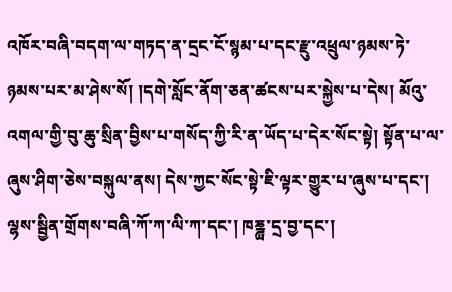འཁོར་བཞི་བདག་ལ་གཏད་ན་དྲང་ངོ་སྙམ་པ་དང་རྫུ་འཕྲུལ་ཉམས་ཏེ་ཉམས་པར་མ་ཤེས་སོ། །དགེ་སློང་ནོག་ཅན་ཚངས་པར་སྐྱེས་པ་དེས། མོའུ་འགལ་གྱི་བུ་ཆུ་སྲིན་བྱིས་པ་གསོད་ཀྱི་རི་ན་ཡོད་པ་དེར་སོང་སྟེ། སྟོན་པ་ལ་ཞུས་ཤིག་ཅེས་བསྐུལ་ནས། དེས་ཀྱང་སོང་སྟེ་ཇི་ལྟར་གྱུར་པ་ཞུས་པ་དང་། ལྷས་སྦྱིན་གྲོགས་བཞི་ཀོ་ཀ་ལི་ཀ་དང་། ཁཎྜྻ་དྲ་བྱ་དང་།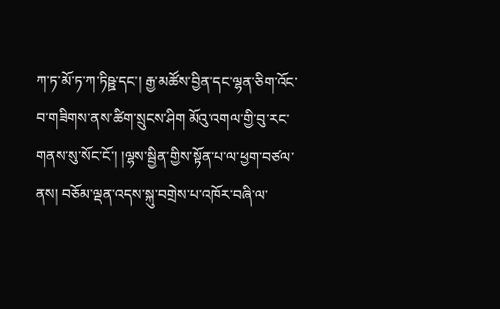ཀ་ཏ་མོ་ཏ་ཀ་ཏིཥྛ་དང་། རྒྱ་མཚོས་བྱིན་དང་ལྷན་ཅིག་འོང་བ་གཟིགས་ནས་ཚིག་སྲུངས་ཤིག མོའུ་འགལ་གྱི་བུ་རང་གནས་སུ་སོང་ངོ་། །ལྷས་སྦྱིན་གྱིས་སྟོན་པ་ལ་ཕྱག་བཙལ་ནས། བཅོམ་ལྡན་འདས་སྐུ་བགྲེས་པ་འཁོར་བཞི་ལ་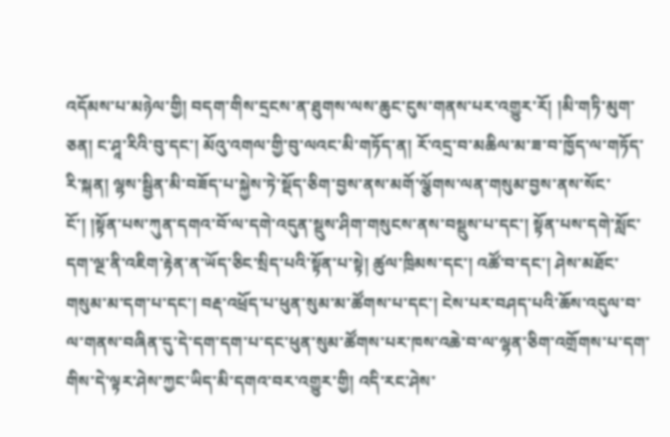འདོམས་པ་མཉེལ་གྱི། བདག་གིས་དྲངས་ན་ཐུགས་ལས་ཆུང་ངུས་གནས་པར་འགྱུར་རོ། །མི་གཏི་མུག་ཅན། ང་ཤཱ་རིའི་བུ་དང་། མོའུ་འགལ་གྱི་བུ་ལའང་མི་གཏོད་ན། རོ་འདྲ་བ་མཆིལ་མ་ཟ་བ་ཁྱོད་ལ་གཏོད་རི་སྐན། ལྷས་སྦྱིན་མི་བཟོད་པ་སྐྱེས་ཏེ་སྡོད་ཅིག་བྱས་ནས་མགོ་ལྕོགས་ལན་གསུམ་བྱས་ནས་སོང་ངོ་། །སྟོན་པས་ཀུན་དགའ་བོ་ལ་དགེ་འདུན་སྡུས་ཤིག་གསུངས་ནས་བསྡུས་པ་དང་། སྟོན་པས་དགེ་སློང་དག་ལྔ་ནི་འཇིག་རྟེན་ན་ཡོད་ཅིང་སྲིད་པའི་སྟོན་པ་སྟེ། ཚུལ་ཁྲིམས་དང་། འཚོ་བ་དང་། ཤེས་མཐོང་གསུམ་མ་དག་པ་དང་། བརྡ་འཕྲོད་པ་ཕུན་སུམ་མ་ཚོགས་པ་དང་། ངེས་པར་བཤད་པའི་ཆོས་འདུལ་བ་ལ་གནས་བཞིན་དུ་དེ་དག་དག་པ་དང་ཕུན་སུམ་ཚོགས་པར་ཁས་འཆེ་བ་ལ་ལྷན་ཅིག་འགྲོགས་པ་དག་གིས་དེ་ལྟར་ཤེས་ཀྱང་ཡིད་མི་དགའ་བར་འགྱུར་གྱི། འདི་རང་ཤེས་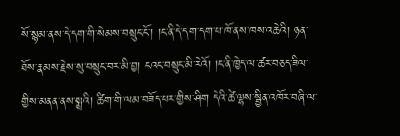སོ་སྙམ་ནས་དེ་དག་གི་སེམས་བསྲུང་ངོ་། །ང་ནི་དེ་དག་དག་པ་ཁོ་ནས་ཁས་འཆེའི། ཉན་ཐོས་རྣམས་རྗེས་སུ་བསྲུང་བར་མི་བྱ། ངའང་བསྲུང་མི་རེའོ། །ང་ནི་ཁྱེད་ལ་ཚར་བཅད་ཟིལ་གྱིས་མནན་ནས་སྨྲའི། ཚིག་གི་ལམ་བཟོད་པར་གྱིས་ཤིག དེའི་ཚེ་ལྷས་སྦྱིན་འཁོར་བཞི་ལ་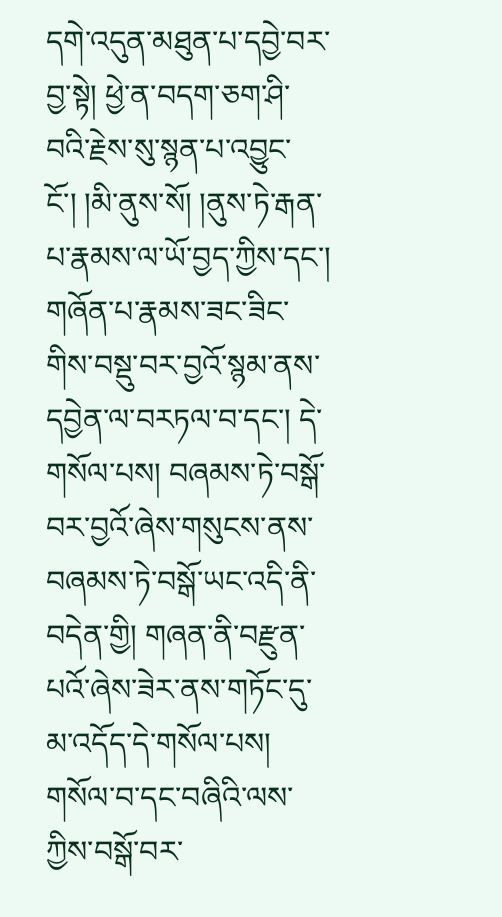དགེ་འདུན་མཐུན་པ་དབྱེ་བར་བྱ་སྟེ། ཕྱེ་ན་བདག་ཅག་ཤི་བའི་རྗེས་སུ་སྙན་པ་འབྱུང་ངོ་། །མི་ནུས་སོ། །ནུས་ཏེ་རྒན་པ་རྣམས་ལ་ཡོ་བྱད་ཀྱིས་དང་། གཞོན་པ་རྣམས་ཟང་ཟིང་གིས་བསྡུ་བར་བྱའོ་སྙམ་ནས་དབྱེན་ལ་བརཏལ་བ་དང་། དེ་གསོལ་པས། བཞམས་ཏེ་བསྒོ་བར་བྱའོ་ཞེས་གསུངས་ནས་བཞམས་ཏེ་བསྒོ་ཡང་འདི་ནི་བདེན་གྱི། གཞན་ནི་བརྫུན་པའོ་ཞེས་ཟེར་ནས་གཏོང་དུ་མ་འདོད་དེ་གསོལ་པས། གསོལ་བ་དང་བཞིའི་ལས་ཀྱིས་བསྒོ་བར་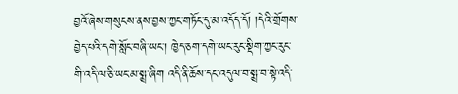བྱའོ་ཞེས་གསུངས་ནས་བྱས་ཀྱང་གཏོང་དུ་མ་འདོད་དོ། །དེའི་གྲོགས་བྱེད་པའི་དགེ་སློང་བཞི་ཡང་། ཁྱེད་ཅག་དགེ་ཡང་རུང་སྡིག་ཀྱང་རུང་གི་འདི་ལ་ཅི་ཡང་མ་སྨྲ་ཞིག འདི་ནི་ཆོས་དང་འདུལ་བ་སྨྲ་བ་སྟེ་འདི་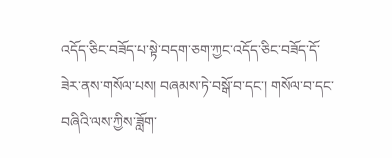འདོད་ཅིང་བཟོད་པ་སྟེ་བདག་ཅག་ཀྱང་འདོད་ཅིང་བཟོད་དོ་ཟེར་ནས་གསོལ་པས། བཞམས་ཏེ་བསྒོ་བ་དང་། གསོལ་བ་དང་བཞིའི་ལས་ཀྱིས་ཟློག་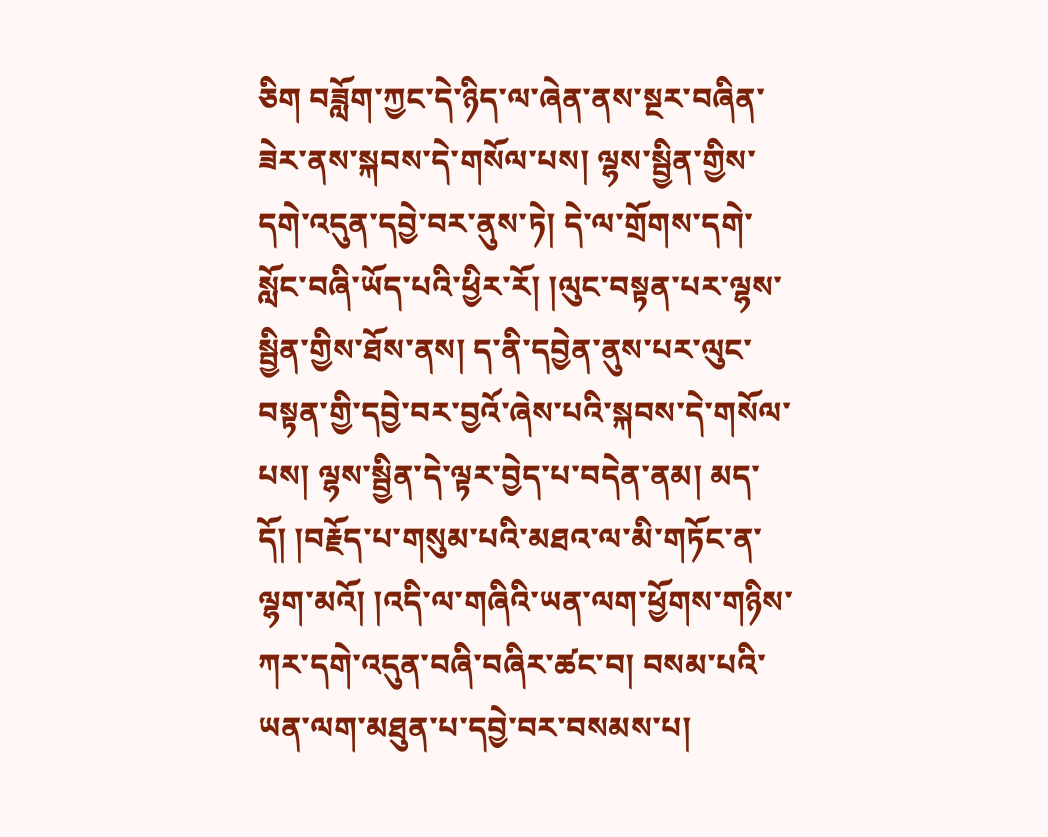ཅིག བཟློག་ཀྱང་དེ་ཉིད་ལ་ཞེན་ནས་སྔར་བཞིན་ཟེར་ནས་སྐབས་དེ་གསོལ་པས། ལྷས་སྦྱིན་གྱིས་དགེ་འདུན་དབྱེ་བར་ནུས་ཏེ། དེ་ལ་གྲོགས་དགེ་སློང་བཞི་ཡོད་པའི་ཕྱིར་རོ། །ལུང་བསྟན་པར་ལྷས་སྦྱིན་གྱིས་ཐོས་ནས། ད་ནི་དབྱེན་ནུས་པར་ལུང་བསྟན་གྱི་དབྱེ་བར་བྱའོ་ཞེས་པའི་སྐབས་དེ་གསོལ་པས། ལྷས་སྦྱིན་དེ་ལྟར་བྱེད་པ་བདེན་ནམ། མད་དོ། །བརྗོད་པ་གསུམ་པའི་མཐའ་ལ་མི་གཏོང་ན་ལྷག་མའོ། །འདི་ལ་གཞིའི་ཡན་ལག་ཕྱོགས་གཉིས་ཀར་དགེ་འདུན་བཞི་བཞིར་ཚང་བ། བསམ་པའི་ཡན་ལག་མཐུན་པ་དབྱེ་བར་བསམས་པ།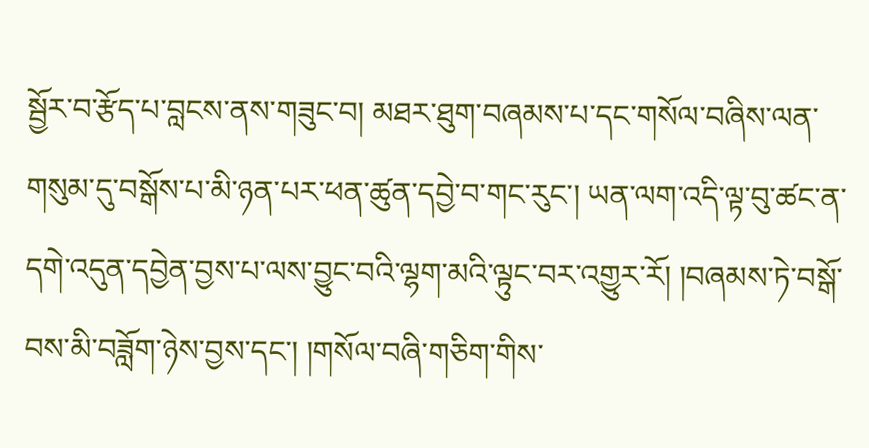སྦྱོར་བ་རྩོད་པ་བླངས་ནས་གཟུང་བ། མཐར་ཐུག་བཞམས་པ་དང་གསོལ་བཞིས་ལན་གསུམ་དུ་བསྒོས་པ་མི་ཉན་པར་ཕན་ཚུན་དབྱེ་བ་གང་རུང་། ཡན་ལག་འདི་ལྟ་བུ་ཚང་ན་དགེ་འདུན་དབྱེན་བྱས་པ་ལས་བྱུང་བའི་ལྷག་མའི་ལྟུང་བར་འགྱུར་རོ། །བཞམས་ཏེ་བསྒོ་བས་མི་བཟློག་ཉེས་བྱས་དང་། །གསོལ་བཞི་གཅིག་གིས་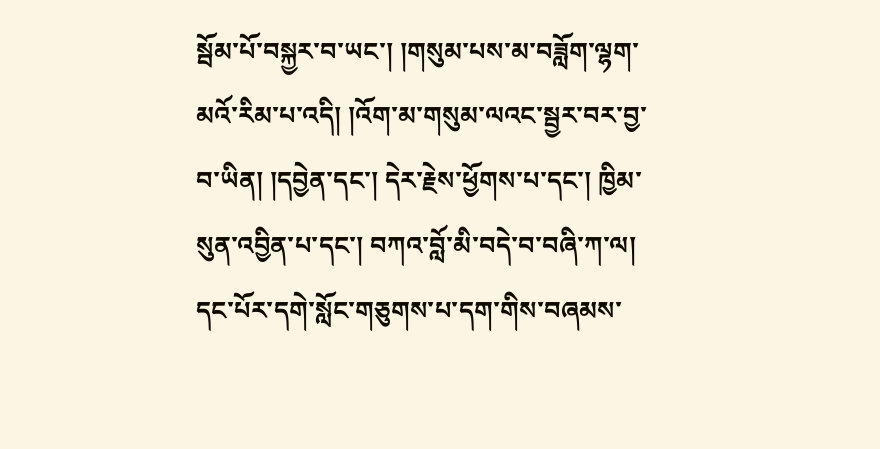སྦོམ་པོ་བསྐྱར་བ་ཡང་། །གསུམ་པས་མ་བཟློག་ལྷག་མའོ་རིམ་པ་འདི། །འོག་མ་གསུམ་ལའང་སྦྱར་བར་བྱ་བ་ཡིན། །དབྱེན་དང་། དེར་རྗེས་ཕྱོགས་པ་དང་། ཁྱིམ་སུན་འབྱིན་པ་དང་། བཀའ་བློ་མི་བདེ་བ་བཞི་ཀ་ལ། དང་པོར་དགེ་སློང་གཅུགས་པ་དག་གིས་བཞམས་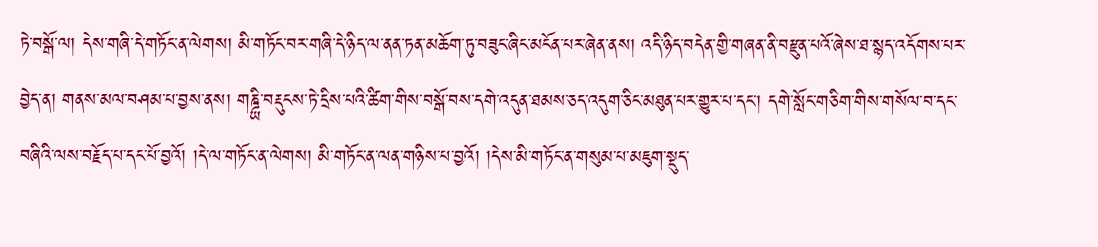ཏེ་བསྒོ་ལ། དེས་གཞི་དེ་གཏོང་ན་ལེགས། མི་གཏོང་བར་གཞི་དེ་ཉིད་ལ་ནན་ཏན་མཆོག་ཏུ་བཟུང་ཞིང་མངོན་པར་ཞེན་ནས། འདི་ཉིད་བདེན་གྱི་གཞན་ནི་བརྫུན་པའོ་ཞེས་ཐ་སྙད་འདོགས་པར་བྱེད་ན། གནས་མལ་བཤམ་པ་བྱས་ནས། གཎྜྻི་བརྡུངས་ཏེ་དྲིས་པའི་ཚིག་གིས་བསྒོ་བས་དགེ་འདུན་ཐམས་ཅད་འདུག་ཅིང་མཐུན་པར་གྱུར་པ་དང་། དགེ་སློང་གཅིག་གིས་གསོལ་བ་དང་བཞིའི་ལས་བརྗོད་པ་དང་པོ་བྱའོ། །དེ་ལ་གཏོང་ན་ལེགས། མི་གཏོང་ན་ལན་གཉིས་པ་བྱའོ། །དེས་མི་གཏོང་ན་གསུམ་པ་མཇུག་སྡུད་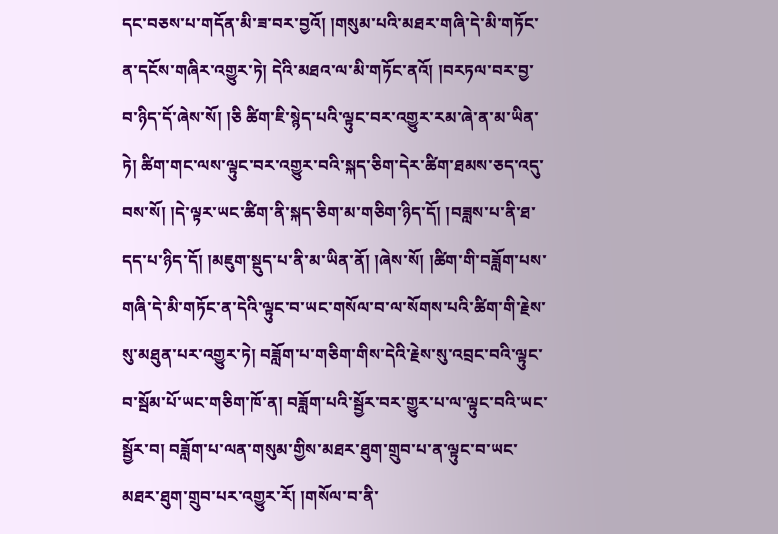དང་བཅས་པ་གདོན་མི་ཟ་བར་བྱའོ། །གསུམ་པའི་མཐར་གཞི་དེ་མི་གཏོང་ན་དངོས་གཞིར་འགྱུར་ཏེ། དེའི་མཐའ་ལ་མི་གཏོང་ནའོ། །བརཏལ་བར་བྱ་བ་ཉིད་དོ་ཞེས་སོ། །ཅི ཚིག་ཇི་སྙེད་པའི་ལྟུང་བར་འགྱུར་རམ་ཞེ་ན་མ་ཡིན་ཏེ། ཚིག་གང་ལས་ལྟུང་བར་འགྱུར་བའི་སྐད་ཅིག་དེར་ཚིག་ཐམས་ཅད་འདུ་བས་སོ། །དེ་ལྟར་ཡང་ཚིག་ནི་སྐད་ཅིག་མ་གཅིག་ཉིད་དོ། །བཟླས་པ་ནི་ཐ་དད་པ་ཉིད་དོ། །མཇུག་སྡུད་པ་ནི་མ་ཡིན་ནོ། །ཞེས་སོ། །ཚིག་གི་བཟློག་པས་གཞི་དེ་མི་གཏོང་ན་དེའི་ལྟུང་བ་ཡང་གསོལ་བ་ལ་སོགས་པའི་ཚིག་གི་རྗེས་སུ་མཐུན་པར་འགྱུར་ཏེ། བཟློག་པ་གཅིག་གིས་དེའི་རྗེས་སུ་འབྲང་བའི་ལྟུང་བ་སྦོམ་པོ་ཡང་གཅིག་ཁོ་ན། བཟློག་པའི་སྦྱོར་བར་གྱུར་པ་ལ་ལྟུང་བའི་ཡང་སྦྱོར་བ། བཟློག་པ་ལན་གསུམ་གྱིས་མཐར་ཐུག་གྲུབ་པ་ན་ལྟུང་བ་ཡང་མཐར་ཐུག་གྲུབ་པར་འགྱུར་རོ། །གསོལ་བ་ནི་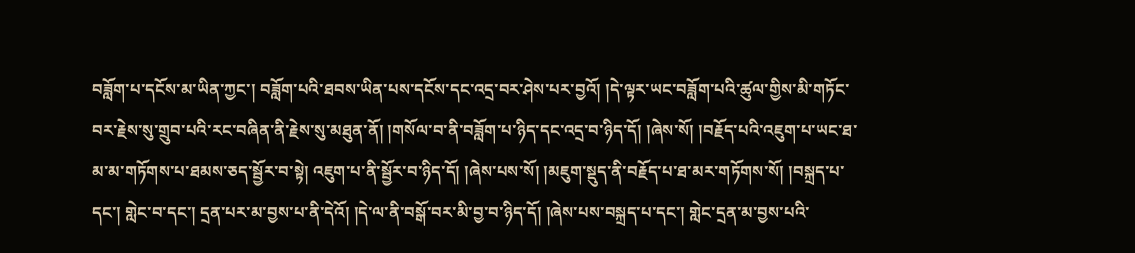བཟློག་པ་དངོས་མ་ཡིན་ཀྱང་། བཟློག་པའི་ཐབས་ཡིན་པས་དངོས་དང་འདྲ་བར་ཤེས་པར་བྱའོ། །དེ་ལྟར་ཡང་བཟློག་པའི་ཚུལ་གྱིས་མི་གཏོང་བར་རྗེས་སུ་གྲུབ་པའི་རང་བཞིན་ནི་རྗེས་སུ་མཐུན་ནོ། །གསོལ་བ་ནི་བཟློག་པ་ཉིད་དང་འདྲ་བ་ཉིད་དོ། །ཞེས་སོ། །བརྗོད་པའི་འཇུག་པ་ཡང་ཐ་མ་མ་གཏོགས་པ་ཐམས་ཅད་སྦྱོར་བ་སྟེ། འཇུག་པ་ནི་སྦྱོར་བ་ཉིད་དོ། །ཞེས་པས་སོ། །མཇུག་སྡུད་ནི་བརྗོད་པ་ཐ་མར་གཏོགས་སོ། །བསྐྲད་པ་དང་། གླེང་བ་དང་། དྲན་པར་མ་བྱས་པ་ནི་དེའོ། །དེ་ལ་ནི་བསྒོ་བར་མི་བྱ་བ་ཉིད་དོ། །ཞེས་པས་བསྐྲད་པ་དང་། གླེང་དྲན་མ་བྱས་པའི་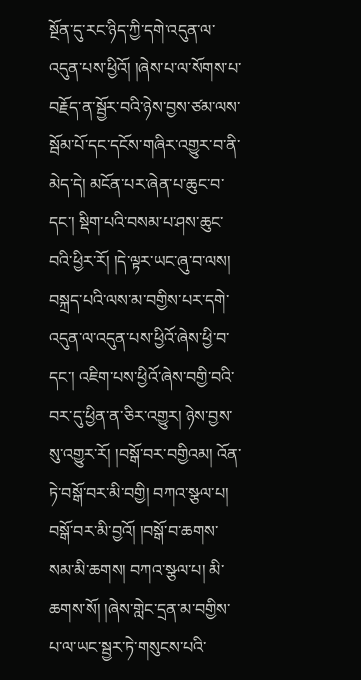སྔོན་དུ་རང་ཉིད་ཀྱི་དགེ་འདུན་ལ་འདུན་པས་ཕྱིའོ། །ཞེས་པ་ལ་སོགས་པ་བརྗོད་ན་སྦྱོར་བའི་ཉེས་བྱས་ཙམ་ལས་སྦོམ་པོ་དང་དངོས་གཞིར་འགྱུར་བ་ནི་མེད་དེ། མངོན་པར་ཞེན་པ་ཆུང་བ་དང་། སྡིག་པའི་བསམ་པ་ཤས་ཆུང་བའི་ཕྱིར་རོ། །དེ་ལྟར་ཡང་ཞུ་བ་ལས། བསྐྲད་པའི་ལས་མ་བགྱིས་པར་དགེ་འདུན་ལ་འདུན་པས་ཕྱིའོ་ཞེས་ཕྱི་བ་དང་། འཇིག་པས་ཕྱིའོ་ཞེས་བགྱི་བའི་བར་དུ་ཕྱིན་ན་ཅིར་འགྱུར། ཉེས་བྱས་སུ་འགྱུར་རོ། །བསྒོ་བར་བགྱིའམ། འོན་ཏེ་བསྒོ་བར་མི་བགྱི། བཀའ་སྩལ་པ། བསྒོ་བར་མི་བྱའོ། །བསྒོ་བ་ཆགས་སམ་མི་ཆགས། བཀའ་སྩལ་པ། མི་ཆགས་སོ། །ཞེས་གླེང་དྲན་མ་བགྱིས་པ་ལ་ཡང་སྦྱར་ཏེ་གསུངས་པའི་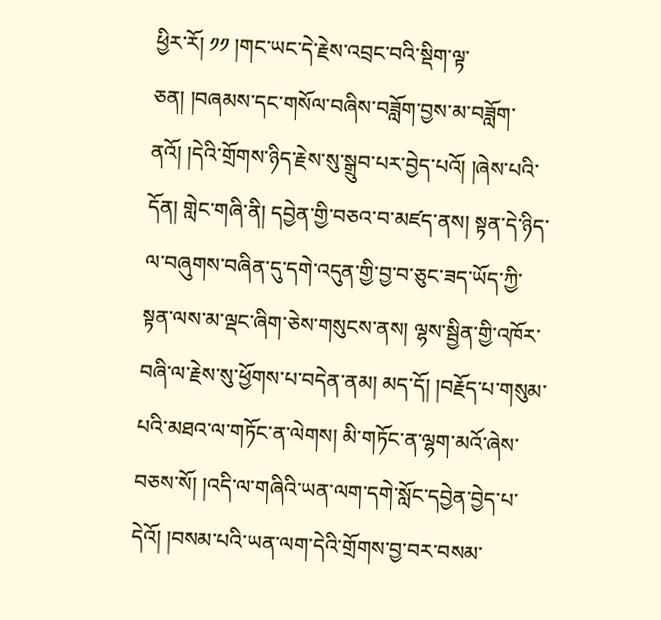ཕྱིར་རོ། ༡༡ །གང་ཡང་དེ་རྗེས་འབྲང་བའི་སྡིག་ལྟ་ཅན། །བཞམས་དང་གསོལ་བཞིས་བཟློག་བྱས་མ་བཟློག་ནའོ། །དེའི་གྲོགས་ཉིད་རྗེས་སུ་སྒྲུབ་པར་བྱེད་པའོ། །ཞེས་པའི་དོན། གླེང་གཞི་ནི། དབྱེན་གྱི་བཅའ་བ་མཛད་ནས། སྟན་དེ་ཉིད་ལ་བཞུགས་བཞིན་དུ་དགེ་འདུན་གྱི་བྱ་བ་ཅུང་ཟད་ཡོད་ཀྱི་སྟན་ལས་མ་ལྡང་ཞིག་ཅེས་གསུངས་ནས། ལྷས་སྦྱིན་གྱི་འཁོར་བཞི་ལ་རྗེས་སུ་ཕྱོགས་པ་བདེན་ནམ། མད་དོ། །བརྗོད་པ་གསུམ་པའི་མཐའ་ལ་གཏོང་ན་ལེགས། མི་གཏོང་ན་ལྷག་མའོ་ཞེས་བཅས་སོ། །འདི་ལ་གཞིའི་ཡན་ལག་དགེ་སློང་དབྱེན་བྱེད་པ་དེའོ། །བསམ་པའི་ཡན་ལག་དེའི་གྲོགས་བྱ་བར་བསམ་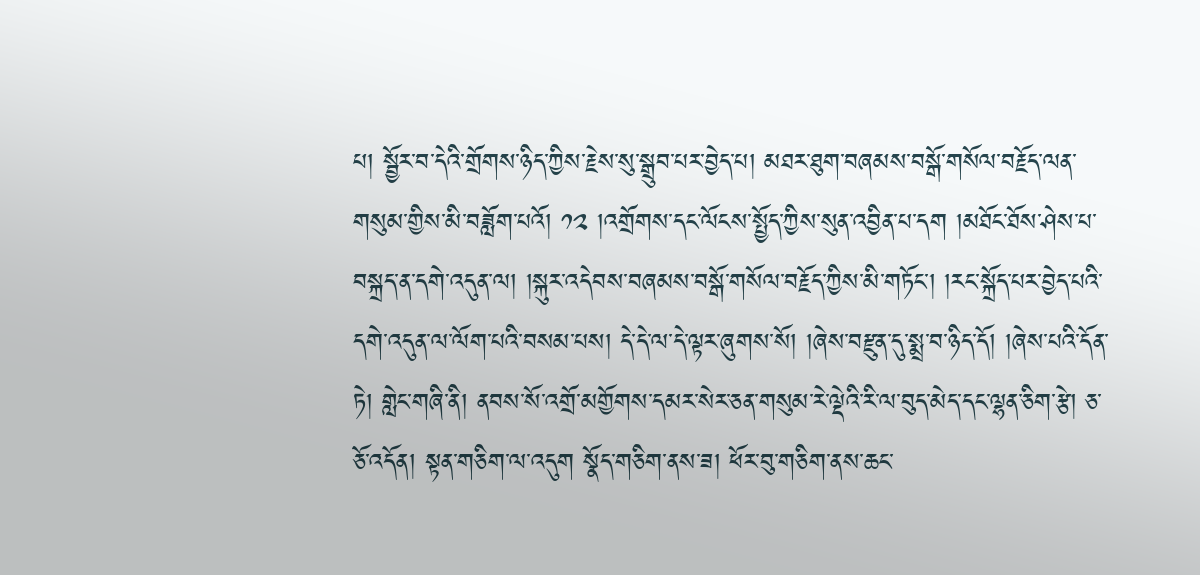པ། སྦྱོར་བ་དེའི་གྲོགས་ཉིད་ཀྱིས་རྗེས་སུ་སྒྲུབ་པར་བྱེད་པ། མཐར་ཐུག་བཞམས་བསྒོ་གསོལ་བརྗོད་ལན་གསུམ་གྱིས་མི་བཟློག་པའོ། ༡༢ །འགྲོགས་དང་ལོངས་སྤྱོད་ཀྱིས་སུན་འབྱིན་པ་དག །མཐོང་ཐོས་ཤེས་པ་བསྐྲད་ན་དགེ་འདུན་ལ། །སྐུར་འདེབས་བཞམས་བསྒོ་གསོལ་བརྗོད་ཀྱིས་མི་གཏོང་། །རང་སྐྲོད་པར་བྱེད་པའི་དགེ་འདུན་ལ་ལོག་པའི་བསམ་པས། དེ་དེ་ལ་དེ་ལྟར་ཞུགས་སོ། །ཞེས་བརྫུན་དུ་སྨྲ་བ་ཉིད་དོ། །ཞེས་པའི་དོན་ཏེ། གླེང་གཞི་ནི། ནབས་སོ་འགྲོ་མགྱོགས་དམར་སེར་ཅན་གསུམ་རེ་ལྡེའི་རི་ལ་བུད་མེད་དང་ལྷན་ཅིག་རྩེ། ཅ་ཅོ་འདོན། སྟན་གཅིག་ལ་འདུག སྣོད་གཅིག་ནས་ཟ། ཕོར་བུ་གཅིག་ནས་ཆང་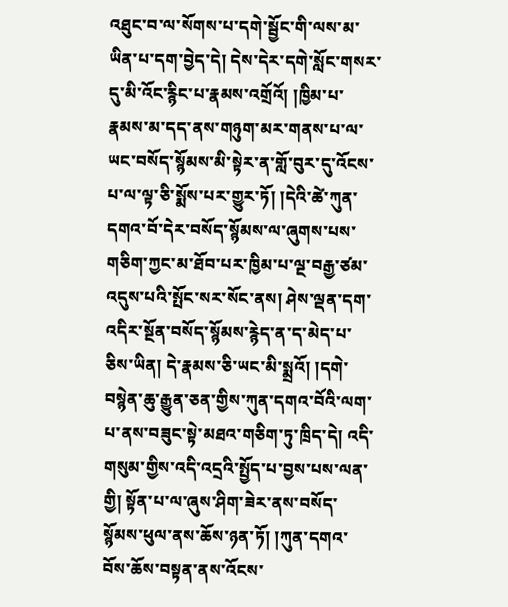འཐུང་བ་ལ་སོགས་པ་དགེ་སྦྱོང་གི་ལས་མ་ཡིན་པ་དག་བྱེད་དེ། དེས་དེར་དགེ་སློང་གསར་དུ་མི་འོང་རྙིང་པ་རྣམས་འགྲོའོ། །ཁྱིམ་པ་རྣམས་མ་དད་ནས་གཉུག་མར་གནས་པ་ལ་ཡང་བསོད་སྙོམས་མི་སྟེར་ན་གློ་བུར་དུ་འོངས་པ་ལ་ལྟ་ཅི་སྨོས་པར་གྱུར་ཏོ། །དེའི་ཚེ་ཀུན་དགའ་བོ་དེར་བསོད་སྙོམས་ལ་ཞུགས་པས་གཅིག་ཀྱང་མ་ཐོབ་པར་ཁྱིམ་པ་ལྔ་བརྒྱ་ཙམ་འདུས་པའི་སྤོང་སར་སོང་ནས། ཤེས་ལྡན་དག་འདིར་སྔོན་བསོད་སྙོམས་རྙེད་ན་ད་མེད་པ་ཅིས་ཡིན། དེ་རྣམས་ཅི་ཡང་མི་སྨྲའོ། །དགེ་བསྙེན་ཆུ་རྒྱུན་ཅན་གྱིས་ཀུན་དགའ་བོའི་ལག་པ་ནས་བཟུང་སྟེ་མཐའ་གཅིག་ཏུ་ཁྲིད་དེ། འདི་གསུམ་གྱིས་འདི་འདྲའི་སྤྱོད་པ་བྱས་པས་ལན་གྱི། སྟོན་པ་ལ་ཞུས་ཤིག་ཟེར་ནས་བསོད་སྙོམས་ཕུལ་ནས་ཆོས་ཉན་ཏོ། །ཀུན་དགའ་བོས་ཆོས་བསྟན་ནས་འོངས་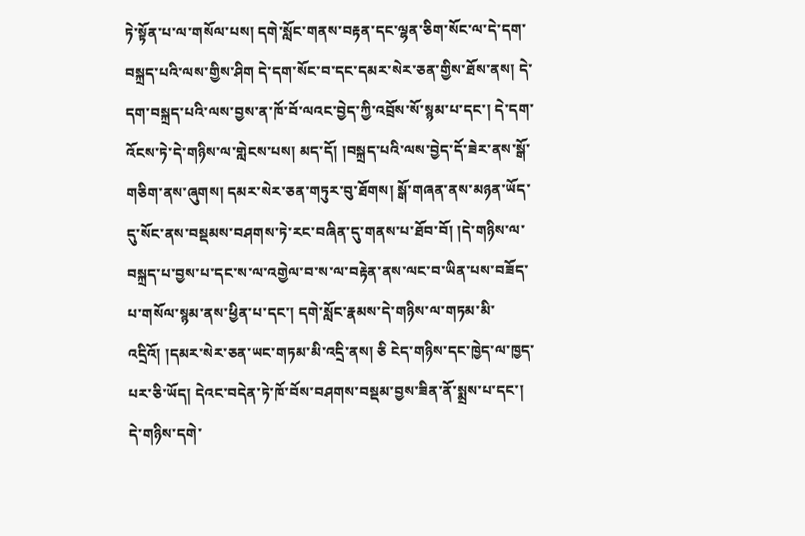ཏེ་སྟོན་པ་ལ་གསོལ་པས། དགེ་སློང་གནས་བརྟན་དང་ལྷན་ཅིག་སོང་ལ་དེ་དག་བསྐྲད་པའི་ལས་གྱིས་ཤིག དེ་དག་སོང་བ་དང་དམར་སེར་ཅན་གྱིས་ཐོས་ནས། དེ་དག་བསྐྲད་པའི་ལས་བྱས་ན་ཁོ་བོ་ལའང་བྱེད་ཀྱི་འབྲོས་སོ་སྙམ་པ་དང་། དེ་དག་འོངས་ཏེ་དེ་གཉིས་ལ་གླེངས་པས། མད་དོ། །བསྐྲད་པའི་ལས་བྱེད་དོ་ཟེར་ནས་སྒོ་གཅིག་ནས་ཞུགས། དམར་སེར་ཅན་གཏུར་བུ་ཐོགས། སྒོ་གཞན་ནས་མཉན་ཡོད་དུ་སོང་ནས་བསྡམས་བཤགས་ཏེ་རང་བཞིན་དུ་གནས་པ་ཐོབ་བོ། །དེ་གཉིས་ལ་བསྐྲད་པ་བྱས་པ་དང་ས་ལ་འགྱེལ་བ་ས་ལ་བརྟེན་ནས་ལང་བ་ཡིན་པས་བཟོད་པ་གསོལ་སྙམ་ནས་ཕྱིན་པ་དང་། དགེ་སློང་རྣམས་དེ་གཉིས་ལ་གཏམ་མི་འདྲིའོ། །དམར་སེར་ཅན་ཡང་གཏམ་མི་འདྲི་ནས། ཅི ངེད་གཉིས་དང་ཁྱེད་ལ་ཁྱད་པར་ཅི་ཡོད། དེའང་བདེན་ཏེ་ཁོ་བོས་བཤགས་བསྡམ་བྱས་ཟིན་ནོ་སྨྲས་པ་དང་། དེ་གཉིས་དགེ་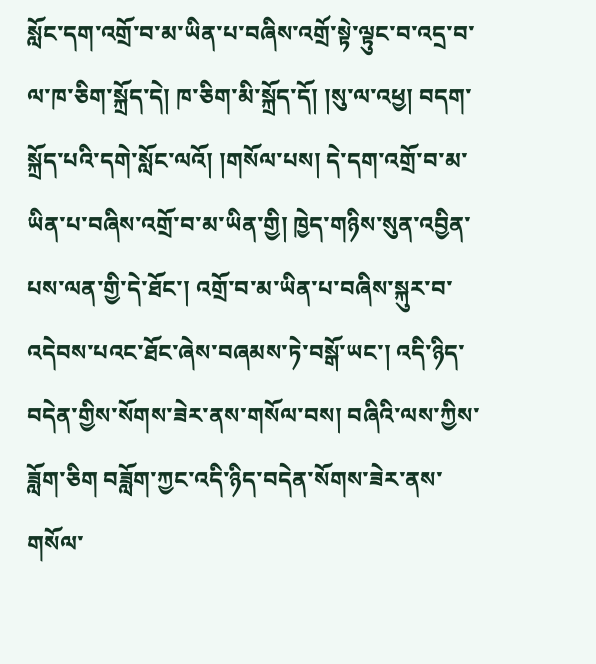སློང་དག་འགྲོ་བ་མ་ཡིན་པ་བཞིས་འགྲོ་སྟེ་ལྟུང་བ་འདྲ་བ་ལ་ཁ་ཅིག་སྐྲོད་དེ། ཁ་ཅིག་མི་སྐྲོད་དོ། །སུ་ལ་འཕྱ། བདག་སྐྲོད་པའི་དགེ་སློང་ལའོ། །གསོལ་པས། དེ་དག་འགྲོ་བ་མ་ཡིན་པ་བཞིས་འགྲོ་བ་མ་ཡིན་གྱི། ཁྱེད་གཉིས་སུན་འབྱིན་པས་ལན་གྱི་དེ་ཐོང་། འགྲོ་བ་མ་ཡིན་པ་བཞིས་སྐུར་བ་འདེབས་པའང་ཐོང་ཞེས་བཞམས་ཏེ་བསྒོ་ཡང་། འདི་ཉིད་བདེན་གྱིས་སོགས་ཟེར་ནས་གསོལ་བས། བཞིའི་ལས་ཀྱིས་ཟློག་ཅིག བཟློག་ཀྱང་འདི་ཉིད་བདེན་སོགས་ཟེར་ནས་གསོལ་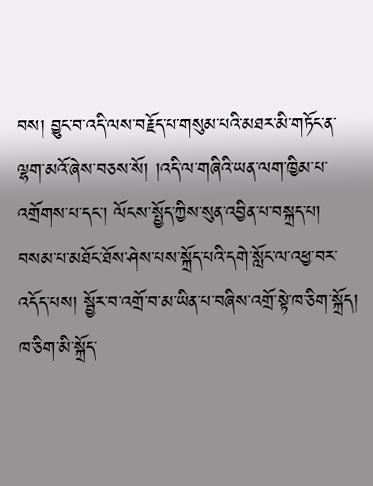བས། བྱུང་བ་འདི་ལས་བརྗོད་པ་གསུམ་པའི་མཐར་མི་གཏོང་ན་ལྷག་མའོ་ཞེས་བཅས་སོ། །འདི་ལ་གཞིའི་ཡན་ལག་ཁྱིམ་པ་འགྲོགས་པ་དང་། ལོངས་སྤྱོད་ཀྱིས་སུན་འབྱིན་པ་བསྐྲད་པ། བསམ་པ་མཐོང་ཐོས་ཤེས་པས་སྐྲོད་པའི་དགེ་སློང་ལ་འཕྱ་བར་འདོད་པས། སྦྱོར་བ་འགྲོ་བ་མ་ཡིན་པ་བཞིས་འགྲོ་སྟེ་ཁ་ཅིག་སྐྲོད། ཁ་ཅིག་མི་སྐྲོད་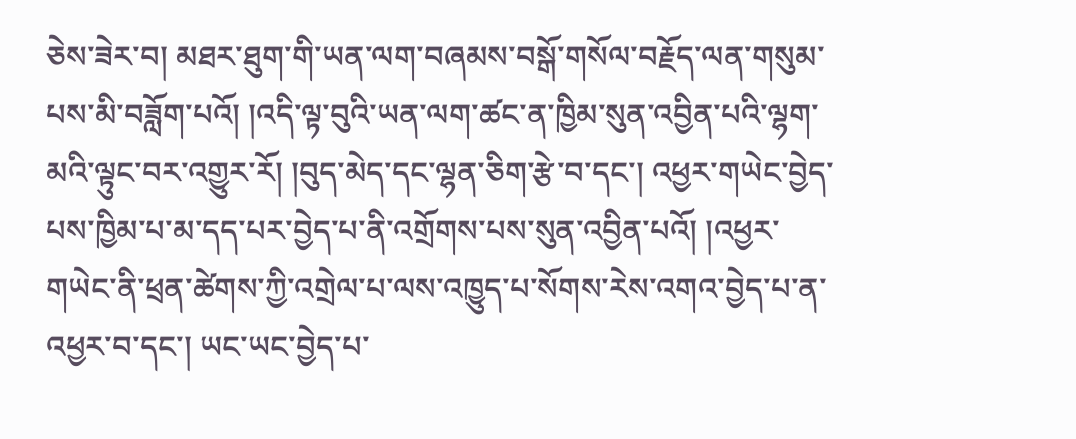ཅེས་ཟེར་བ། མཐར་ཐུག་གི་ཡན་ལག་བཞམས་བསྒོ་གསོལ་བརྗོད་ལན་གསུམ་པས་མི་བཟློག་པའོ། །འདི་ལྟ་བུའི་ཡན་ལག་ཚང་ན་ཁྱིམ་སུན་འབྱིན་པའི་ལྷག་མའི་ལྟུང་བར་འགྱུར་རོ། །བུད་མེད་དང་ལྷན་ཅིག་རྩེ་བ་དང་། འཕྱར་གཡེང་བྱེད་པས་ཁྱིམ་པ་མ་དད་པར་བྱེད་པ་ནི་འགྲོགས་པས་སུན་འབྱིན་པའོ། །འཕྱར་གཡེང་ནི་ཕྲན་ཚེགས་ཀྱི་འགྲེལ་པ་ལས་འཁྱུད་པ་སོགས་རེས་འགའ་བྱེད་པ་ན་འཕྱར་བ་དང་། ཡང་ཡང་བྱེད་པ་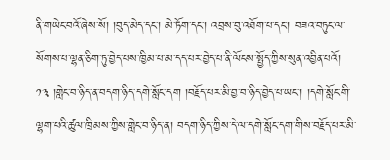ནི་གཡེང་བའོ་ཞེས་སོ། །བུད་མེད་དང་། མེ་ཏོག་དང་། འབྲས་བུ་འཐོག་པ་དང་། བཟའ་བཏུང་ལ་སོགས་པ་ལྷན་ཅིག་ཏུ་བྱེད་པས་ཁྱིམ་པ་མ་དད་པར་བྱེད་པ་ནི་ལོངས་སྤྱོད་ཀྱིས་སུན་འབྱིན་པའོ། ༡༣ །གླེང་བ་ཉིད་ན་བདག་ཉིད་དགེ་སློང་དག །བརྗོད་པར་མི་བྱ་བ་ཉིད་བྱེད་པ་ཡང་། །དགེ་སློང་གི་ལྷག་པའི་ཚུལ་ཁྲིམས་ཀྱིས་གླེང་བ་ཉིད་ན། བདག་ཉིད་ཀྱིས་དེ་ལ་དགེ་སློང་དག་གིས་བརྗོད་པར་མི་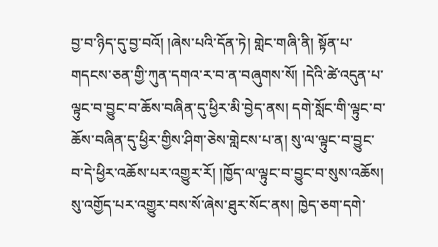བྱ་བ་ཉིད་དུ་བྱ་བའོ། །ཞེས་པའི་དོན་ཏེ། གླེང་གཞི་ནི། སྟོན་པ་གདངས་ཅན་གྱི་ཀུན་དགའ་ར་བ་ན་བཞུགས་སོ། །དེའི་ཚེ་འདུན་པ་ལྟུང་བ་བྱུང་བ་ཆོས་བཞིན་དུ་ཕྱིར་མི་བྱེད་ནས། དགེ་སློང་གི་ལྟུང་བ་ཆོས་བཞིན་དུ་ཕྱིར་གྱིས་ཤིག་ཅེས་གླེངས་པ་ན། སུ་ལ་ལྟུང་བ་བྱུང་བ་དེ་ཕྱིར་འཆོས་པར་འགྱུར་རོ། །ཁྱོད་ལ་ལྟུང་བ་བྱུང་བ་སུས་འཆོས། སུ་འགྱོད་པར་འགྱུར་བས་སོ་ཞེས་ཐུར་སོང་ནས། ཁྱེད་ཅག་དགེ་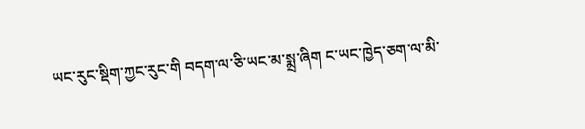ཡང་རུང་སྡིག་ཀྱང་རུང་གི བདག་ལ་ཅི་ཡང་མ་སྨྲ་ཞིག ང་ཡང་ཁྱེད་ཅག་ལ་མི་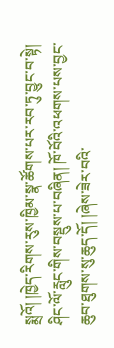སྨྲའོ། །ཁྱེད་རིགས་རུས་ཁྱིམ་སྣ་ཚོགས་པར་རབ་ཏུ་བྱུང་བ་སྟེ། ཤིང་ལོ་རླུང་གིས་བསྡུས་པ་བཞིན། ཁོ་བོའི་འཕགས་པས་བྱང་ཆུབ་ཐུགས་སུ་ཆུད་དོ། །ཞེས་ཟེར་བའི་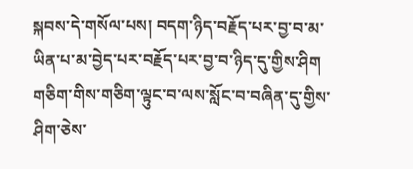སྐབས་དེ་གསོལ་པས། བདག་ཉིད་བརྗོད་པར་བྱ་བ་མ་ཡིན་པ་མ་བྱེད་པར་བརྗོད་པར་བྱ་བ་ཉིད་དུ་གྱིས་ཤིག གཅིག་གིས་གཅིག་ལྟུང་བ་ལས་སློང་བ་བཞིན་དུ་གྱིས་ཤིག་ཅེས་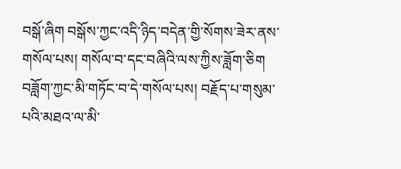བསྒོ་ཞིག བསྒོས་ཀྱང་འདི་ཉིད་བདེན་གྱི་སོགས་ཟེར་ནས་གསོལ་པས། གསོལ་བ་དང་བཞིའི་ལས་ཀྱིས་ཟློག་ཅིག བཟློག་ཀྱང་མི་གཏོང་བ་དེ་གསོལ་པས། བརྗོད་པ་གསུམ་པའི་མཐའ་ལ་མི་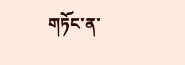གཏོང་ན་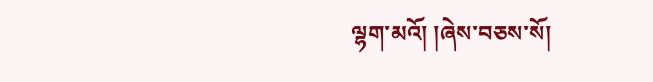ལྷག་མའོ། །ཞེས་བཅས་སོ།